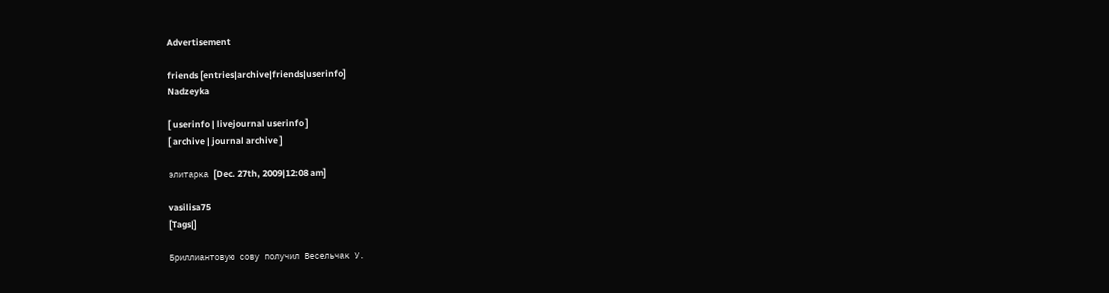Advertisement

friends [entries|archive|friends|userinfo]
Nadzeyka

[ userinfo | livejournal userinfo ]
[ archive | journal archive ]

элитарка [Dec. 27th, 2009|12:08 am]

vasilisa75
[Tags|]

Бриллиантовую сову получил Весельчак У.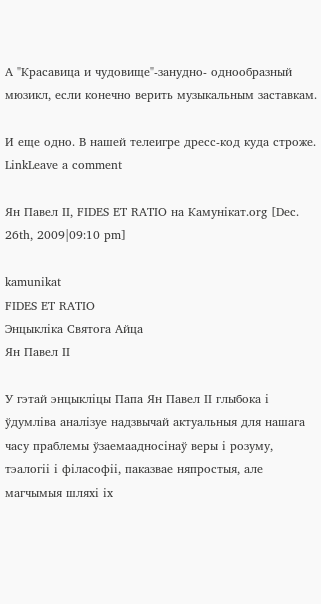А "Красавица и чудовище"-занудно- однообразный мюзикл, если конечно верить музыкальным заставкам.

И еще одно. В нашей телеигре дресс-код куда строже.
LinkLeave a comment

Ян Павел ІІ, FIDES ET RATIO на Камунікат.org [Dec. 26th, 2009|09:10 pm]

kamunikat
FIDES ET RATIO
Энцыкліка Святога Айца
Ян Павел ІІ

У гэтай энцыкліцы Папа Ян Павел ІІ глыбока і ўдумліва аналізуе надзвычай актуальныя для нашага часу праблемы ўзаемаадносінаў веры і розуму, тэалогіі і філасофіі, паказвае няпростыя, але магчымыя шляхі іх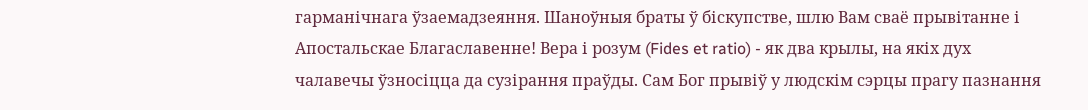гарманічнага ўзаемадзеяння. Шаноўныя браты ў біскупстве, шлю Вам сваё прывітанне і Апостальскае Благаславенне! Вера і розум (Fides et ratio) - як два крылы, на якіх дух чалавечы ўзносіцца да сузірання праўды. Сам Бог прывіў у людскім сэрцы прагу пазнання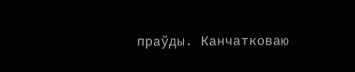праўды. Канчатковаю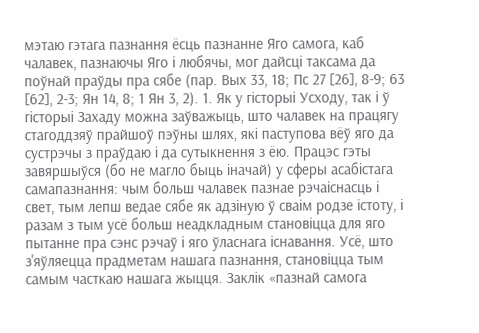мэтаю гэтага пазнання ёсць пазнанне Яго самога, каб чалавек, пазнаючы Яго і любячы, мог дайсці таксама да поўнай праўды пра сябе (пар. Вых 33, 18; Пс 27 [26], 8-9; 63 [62], 2-3; Ян 14, 8; 1 Ян 3, 2). 1. Як у гісторыі Усходу, так і ў гісторыі Захаду можна заўважыць, што чалавек на працягу стагоддзяў прайшоў пэўны шлях, які паступова вёў яго да сустрэчы з праўдаю і да сутыкнення з ёю. Працэс гэты завяршыўся (бо не магло быць іначай) у сферы асабістага самапазнання: чым больш чалавек пазнае рэчаіснасць і свет, тым лепш ведае сябе як адзіную ў сваім родзе істоту, і разам з тым усё больш неадкладным становіцца для яго пытанне пра сэнс рэчаў і яго ўласнага існавання. Усё, што з'яўляецца прадметам нашага пазнання, становіцца тым самым часткаю нашага жыцця. Заклік «пазнай самога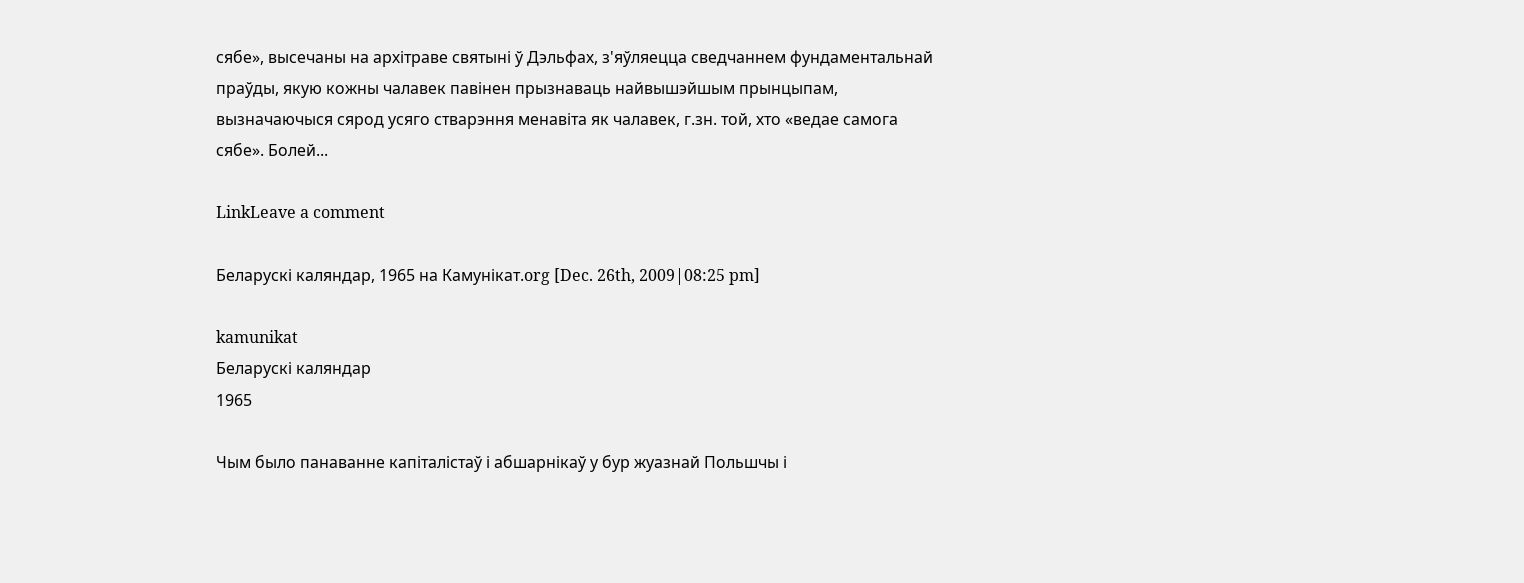сябе», высечаны на архітраве святыні ў Дэльфах, з'яўляецца сведчаннем фундаментальнай праўды, якую кожны чалавек павінен прызнаваць найвышэйшым прынцыпам, вызначаючыся сярод усяго стварэння менавіта як чалавек, г.зн. той, хто «ведае самога сябе». Болей...

LinkLeave a comment

Беларускі каляндар, 1965 на Камунікат.org [Dec. 26th, 2009|08:25 pm]

kamunikat
Беларускі каляндар
1965

Чым было панаванне капіталістаў і абшарнікаў у бур жуазнай Польшчы і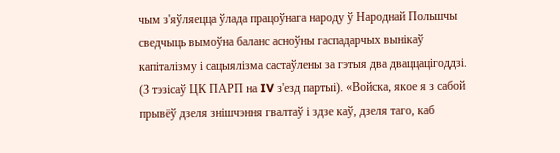чым з'яўляецца ўлада працоўнага народу ў Народнай Польшчы сведчыць вымоўна баланс асноўны гаспадарчых вынікаў капіталізму і сацыялізма састаўлены за гэтыя два дваццацігоддзі. (З тэзісаў ЦК ПАРП на IV з'езд партыі). «Войска, якое я з сабой прывёў дзеля знішчэння гвалтаў і здзе каў, дзеля таго, каб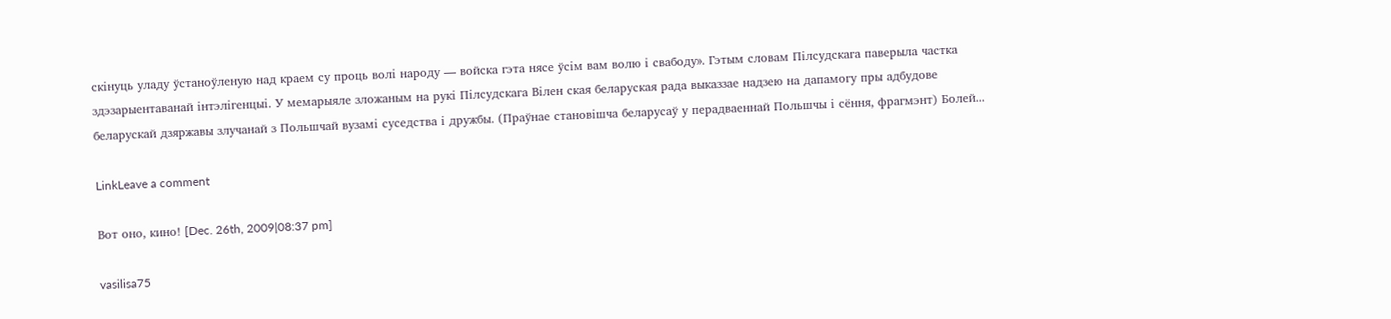скінуць уладу ўстаноўленую над краем су проць волі народу — войска гэта нясе ўсім вам волю і свабоду». Гэтым словам Пілсудскага паверыла частка здэзарыентаванай інтэлігенцыі. У мемарыяле зложаным на рукі Пілсудскага Вілен ская беларуская рада выказзае надзею на дапамогу пры адбудове беларускай дзяржавы злучанай з Польшчай вузамі суседства і дружбы. (Праўнае становішча беларусаў у перадваеннай Польшчы і сёння, фрагмэнт) Болей...

LinkLeave a comment

Вот оно, кино! [Dec. 26th, 2009|08:37 pm]

vasilisa75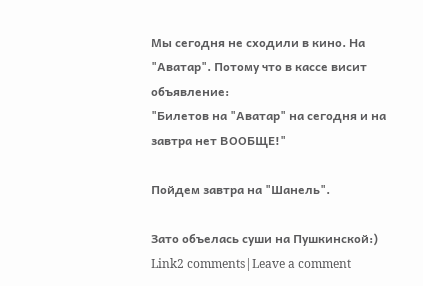Мы сегодня не сходили в кино. На "Аватар". Потому что в кассе висит объявление:
"Билетов на "Аватар" на сегодня и на завтра нет ВООБЩЕ!"

Пойдем завтра на "Шанель".

Зато объелась суши на Пушкинской:)
Link2 comments|Leave a comment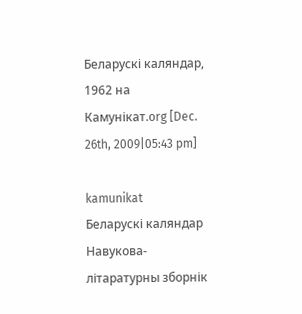Беларускі каляндар, 1962 на Камунікат.org [Dec. 26th, 2009|05:43 pm]

kamunikat
Беларускі каляндар
Навукова-літаратурны зборнік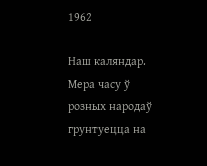1962

Наш каляндар. Мера часу ў розных народаў грунтуецца на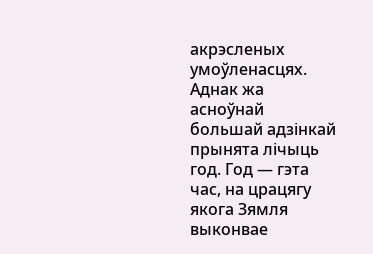акрэсленых умоўленасцях. Аднак жа асноўнай большай адзінкай прынята лічыць год. Год — гэта час, на црацягу якога Зямля выконвае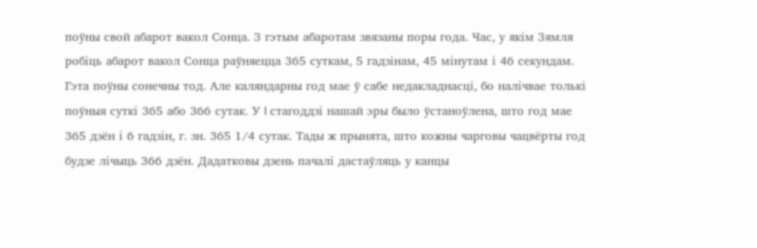поўны свой абарот вакол Сонца. З гэтым абаротам звязаны поры года. Час, у якім Зямля робіць абарот вакол Сонца раўняецца 365 суткам, 5 гадзінам, 45 мінутам і 46 секундам. Гэта поўны сонечны тод. Але каляндарны год мае ў сабе недакладнасці, бо налічвае толькі поўныя суткі 365 або 366 сутак. У I стагоддзі нашай эры было ўстаноўлена, што год мае 365 дзён і 6 гадзін, г. зн. 365 1/4 сутак. Тады ж прынята, што кожны чарговы чацвёрты год будзе лічыць 366 дзён. Дадатковы дзень пачалі дастаўляць у канцы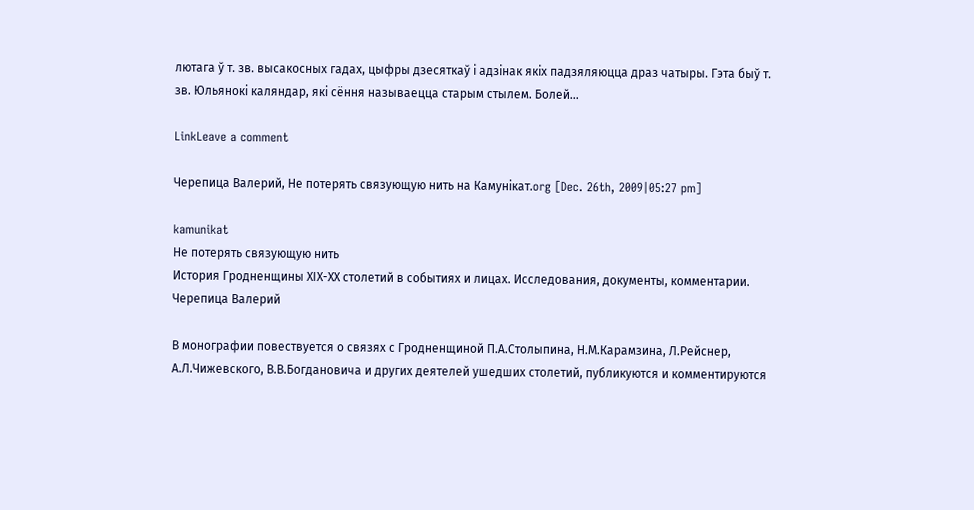лютага ў т. зв. высакосных гадах, цыфры дзесяткаў і адзінак якіх падзяляюцца драз чатыры. Гэта быў т. зв. Юльянокі каляндар, які сёння называецца старым стылем. Болей...

LinkLeave a comment

Черепица Валерий, Не потерять связующую нить на Камунікат.org [Dec. 26th, 2009|05:27 pm]

kamunikat
Не потерять связующую нить
История Гродненщины ХIХ-ХХ столетий в событиях и лицах. Исследования, документы, комментарии.
Черепица Валерий

В монографии повествуется о связях с Гродненщиной П.А.Столыпина, Н.М.Карамзина, Л.Рейснер, А.Л.Чижевского, В.В.Богдановича и других деятелей ушедших столетий, публикуются и комментируются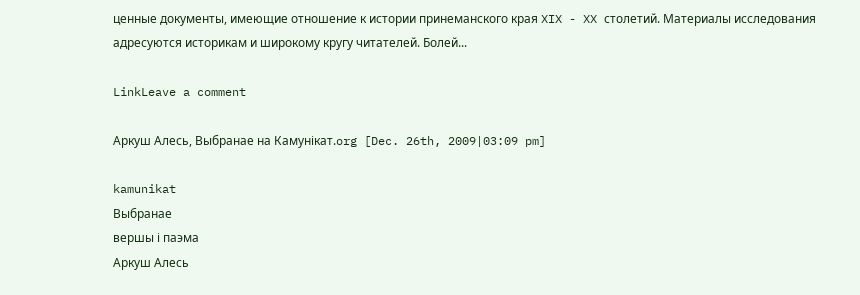ценные документы, имеющие отношение к истории принеманского края XIX - XX столетий. Материалы исследования адресуются историкам и широкому кругу читателей. Болей...

LinkLeave a comment

Аркуш Алесь, Выбранае на Камунікат.org [Dec. 26th, 2009|03:09 pm]

kamunikat
Выбранае
вершы і паэма
Аркуш Алесь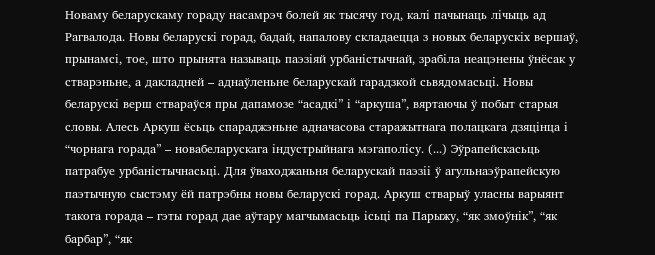Новаму беларускаму гораду насамрэч болей як тысячу год, калі пачынаць лічыць ад Рагвалода. Новы беларускі горад, бадай, напалову складаецца з новых беларускіх вершаў, прынамсі, тое, што прынята называць паэзіяй урбаністычнай, зрабіла неацэнены ўнёсак у стварэньне, а дакладней – аднаўленьне беларускай гарадзкой сьвядомасьці. Новы беларускі верш ствараўся пры дапамозе “асадкі” і “аркуша”, вяртаючы ў побыт старыя словы. Алесь Аркуш ёсьць спараджэньне адначасова старажытнага полацкага дзяцінца і “чорнага горада” – новабеларускага індустрыйнага мэгаполісу. (...) Эўрапейскасьць патрабуе урбаністычнасьці. Для ўваходжаньня беларускай паэзіі ў агульнаэўрапейскую паэтычную сыстэму ёй патрэбны новы беларускі горад. Аркуш стварыў уласны варыянт такога горада – гэты горад дае аўтару магчымасьць ісьці па Парыжу, “як змоўнік”, “як барбар”, “як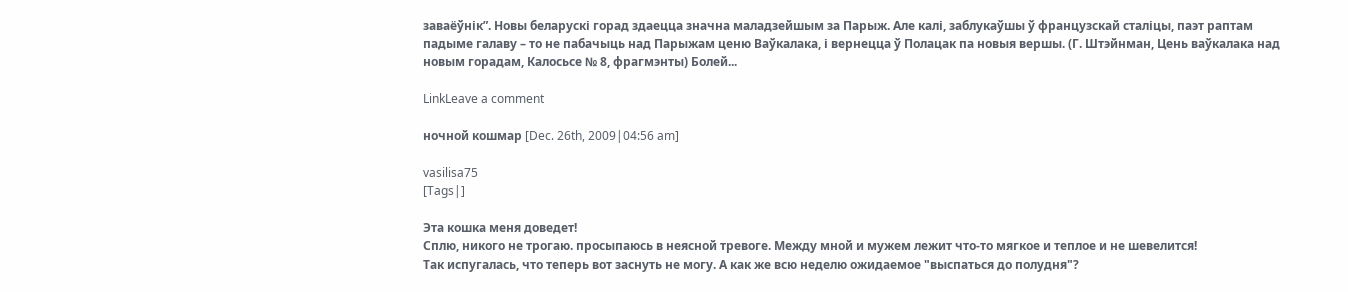заваёўнік”. Новы беларускі горад здаецца значна маладзейшым за Парыж. Але калі, заблукаўшы ў французскай сталіцы, паэт раптам падыме галаву – то не пабачыць над Парыжам ценю Ваўкалака, і вернецца ў Полацак па новыя вершы. (Г. Штэйнман, Цень ваўкалака над новым горадам, Калосьсе № 8, фрагмэнты) Болей...

LinkLeave a comment

ночной кошмар [Dec. 26th, 2009|04:56 am]

vasilisa75
[Tags|]

Эта кошка меня доведет!
Сплю, никого не трогаю. просыпаюсь в неясной тревоге. Между мной и мужем лежит что-то мягкое и теплое и не шевелится!
Так испугалась, что теперь вот заснуть не могу. А как же всю неделю ожидаемое "выспаться до полудня"?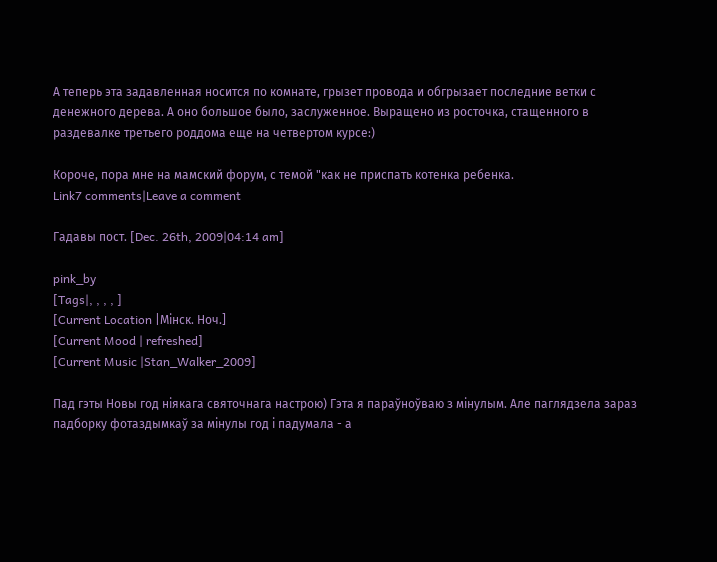А теперь эта задавленная носится по комнате, грызет провода и обгрызает последние ветки с денежного дерева. А оно большое было, заслуженное. Выращено из росточка, стащенного в раздевалке третьего роддома еще на четвертом курсе:)

Короче, пора мне на мамский форум, с темой "как не приспать котенка ребенка.
Link7 comments|Leave a comment

Гадавы пост. [Dec. 26th, 2009|04:14 am]

pink_by
[Tags|, , , , ]
[Current Location |Мінск. Ноч.]
[Current Mood | refreshed]
[Current Music |Stan_Walker_2009]

Пад гэты Новы год ніякага святочнага настрою) Гэта я параўноўваю з мінулым. Але паглядзела зараз падборку фотаздымкаў за мінулы год і падумала - а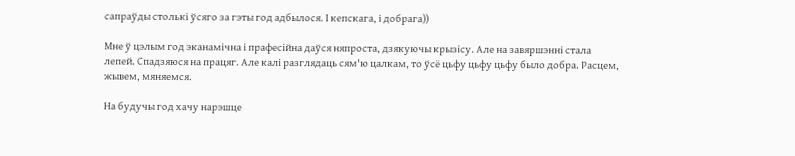сапраўды столькі ўсяго за гэты год адбылося. І кепскага, і добрага))

Мне ў цэлым год эканамічна і прафесійна даўся няпроста, дзякуючы крызісу. Але на завяршэнні стала лепей. Спадзяюся на працяг. Але калі разглядаць сям'ю цалкам, то ўсё цьфу цьфу цьфу было добра. Расцем, жывем, мяняемся.

На будучы год хачу нарэшце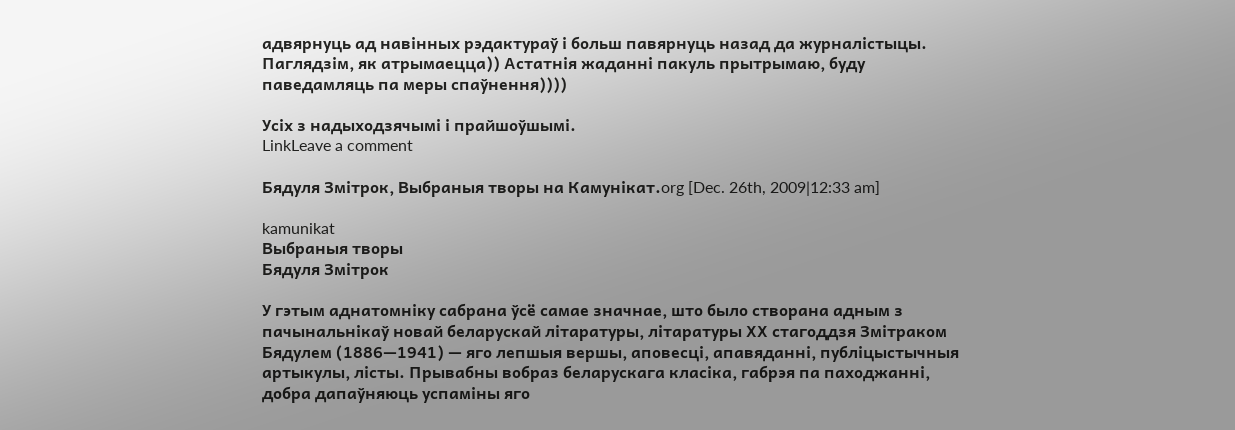адвярнуць ад навінных рэдактураў і больш павярнуць назад да журналістыцы. Паглядзім, як атрымаецца)) Астатнія жаданні пакуль прытрымаю, буду паведамляць па меры спаўнення))))

Усіх з надыходзячымі і прайшоўшымі.
LinkLeave a comment

Бядуля Змітрок, Выбраныя творы на Камунікат.org [Dec. 26th, 2009|12:33 am]

kamunikat
Выбраныя творы
Бядуля Змітрок

У гэтым аднатомніку сабрана ўсё самае значнае, што было створана адным з пачынальнікаў новай беларускай літаратуры, літаратуры ХХ стагоддзя Змітраком Бядулем (1886—1941) — яго лепшыя вершы, аповесці, апавяданні, публіцыстычныя артыкулы, лісты. Прывабны вобраз беларускага класіка, габрэя па паходжанні, добра дапаўняюць успаміны яго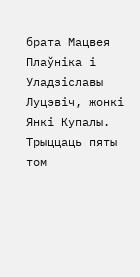брата Мацвея Плаўніка і Уладзіславы Луцэвіч, жонкі Янкі Купалы. Трыццаць пяты том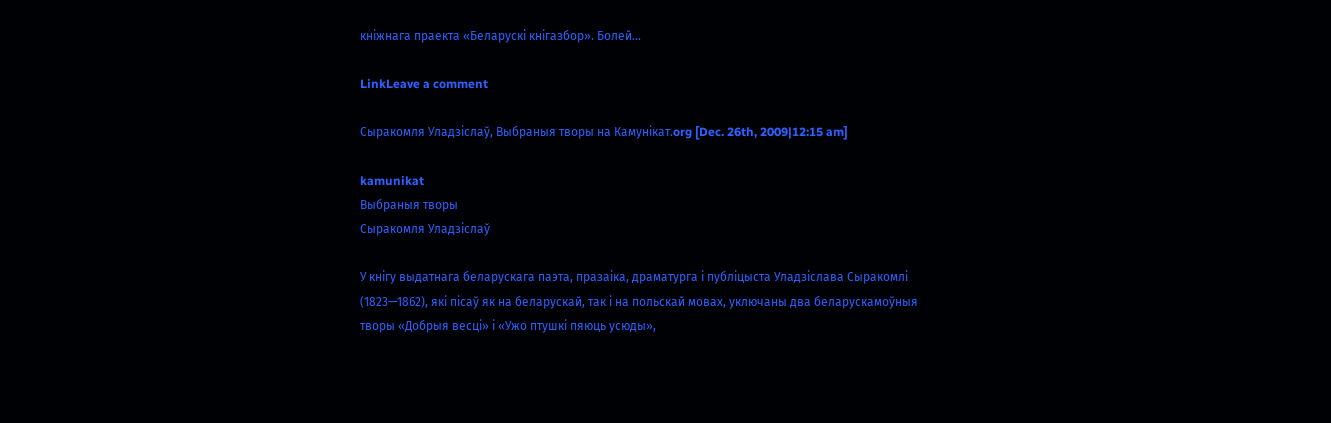кніжнага праекта «Беларускі кнігазбор». Болей...

LinkLeave a comment

Сыракомля Уладзiслаў, Выбраныя творы на Камунікат.org [Dec. 26th, 2009|12:15 am]

kamunikat
Выбраныя творы
Сыракомля Уладзiслаў

У кнігу выдатнага беларускага паэта, празаіка, драматурга і публіцыста Уладзіслава Сыракомлі (1823—1862), які пісаў як на беларускай, так і на польскай мовах, уключаны два беларускамоўныя творы «Добрыя весці» і «Ужо птушкі пяюць усюды»,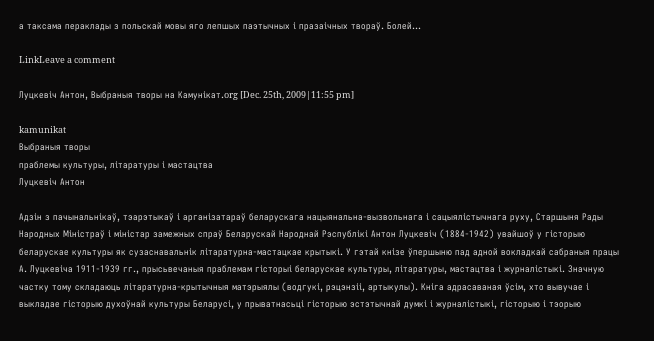а таксама пераклады з польскай мовы яго лепшых паэтычных і празаічных твораў. Болей...

LinkLeave a comment

Луцкевіч Антон, Выбраныя творы на Камунікат.org [Dec. 25th, 2009|11:55 pm]

kamunikat
Выбраныя творы
праблемы культуры, літаратуры і мастацтва
Луцкевіч Антон

Адзін з пачынальнікаў, тэарэтыкаў і арганізатараў беларускага нацыянальна-вызвольнага і сацыялістычнага руху, Старшыня Рады Народных Міністраў і міністар замежных спраў Беларускай Народнай Рэспублікі Антон Луцкевіч (1884-1942) увайшоў у гісторыю беларускае культуры як сузаснавальнік літаратурна-мастацкае крытыкі. У гэтай кнізе ўпершыню пад адной вокладкай сабраныя працы А. Луцкевіча 1911-1939 гг., прысьвечаныя праблемам гісторыі беларускае культуры, літаратуры, мастацтва і журналістыкі. Значную частку тому складаюць літаратурна-крытычныя матэрыялы (водгукі, рэцэнзіі, артыкулы). Кніга адрасаваная ўсім, хто вывучае і выкладае гісторыю духоўнай культуры Беларусі, у прыватнасьці гісторыю эстэтычнай думкі і журналістыкі, гісторыю і тэорыю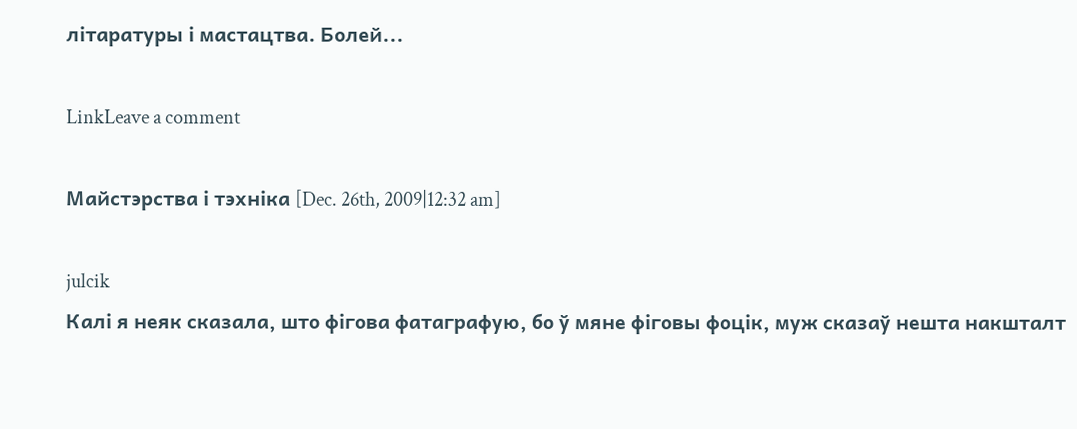літаратуры і мастацтва. Болей...

LinkLeave a comment

Майстэрства і тэхніка [Dec. 26th, 2009|12:32 am]

julcik
Калі я неяк сказала, што фігова фатаграфую, бо ў мяне фіговы фоцік, муж сказаў нешта накшталт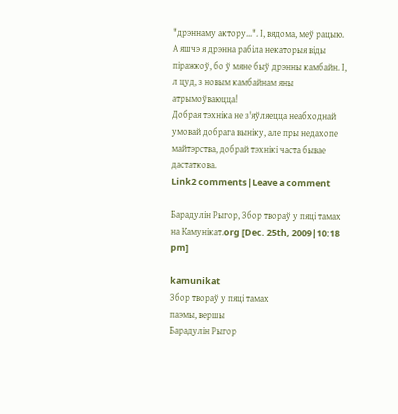"дрэннаму актору...". І, вядома, меў рацыю.
А яшчэ я дрэнна рабіла некаторыя віды піражкоў, бо ў мяне быў дрэнны камбайн. І, л цуд, з новым камбайнам яны атрымоўваюцца!
Добрая тэхніка не з'яўляецца неабходнай умовай добрага выніку, але пры недахопе майтэрства, добрай тэхнікі часта бывае дастаткова.
Link2 comments|Leave a comment

Барадулін Рыгор, Збор твораў у пяці тамах на Камунікат.org [Dec. 25th, 2009|10:18 pm]

kamunikat
Збор твораў у пяці тамах
паэмы, вершы
Барадулін Рыгор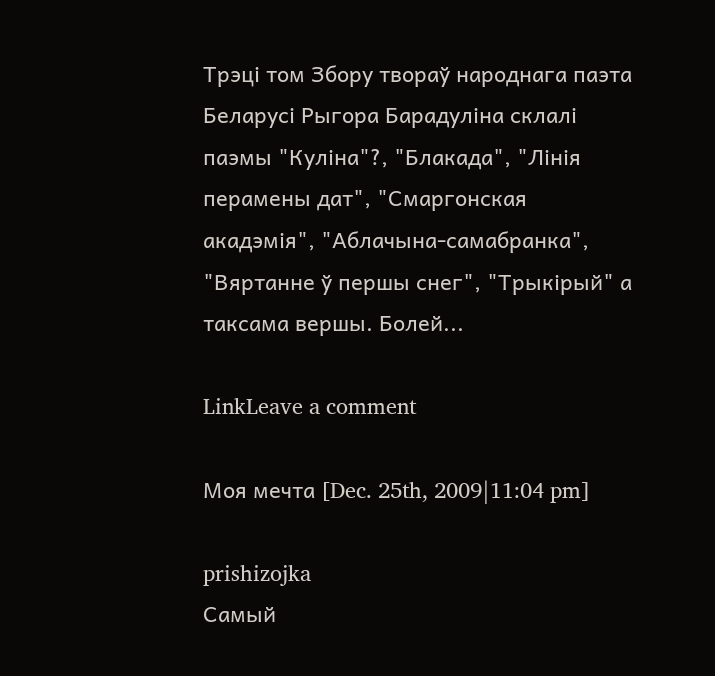Трэці том Збору твораў народнага паэта Беларусі Рыгора Барадуліна склалі паэмы "Куліна"?, "Блакада", "Лінія перамены дат", "Смаргонская акадэмія", "Аблачына-самабранка", "Вяртанне ў першы снег", "Трыкірый" а таксама вершы. Болей...

LinkLeave a comment

Моя мечта [Dec. 25th, 2009|11:04 pm]

prishizojka
Самый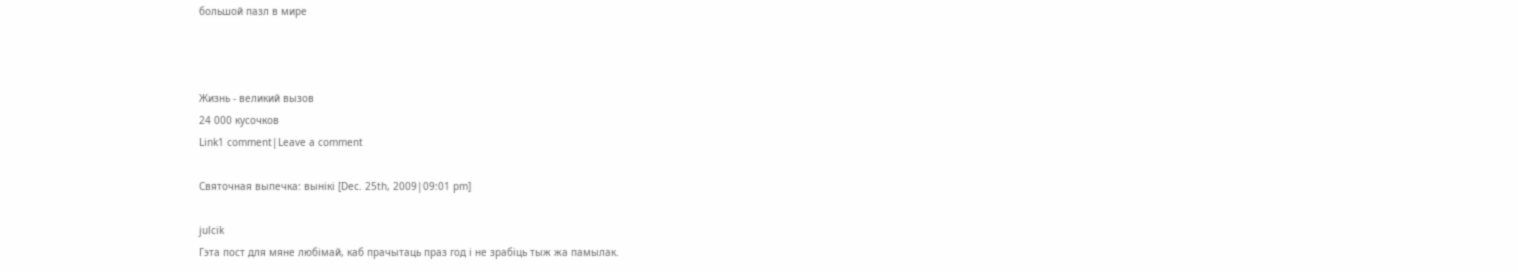большой пазл в мире



Жизнь - великий вызов
24 000 кусочков
Link1 comment|Leave a comment

Святочная выпечка: вынікі [Dec. 25th, 2009|09:01 pm]

julcik
Гэта пост для мяне любімай, каб прачытаць праз год і не зрабіць тыж жа памылак.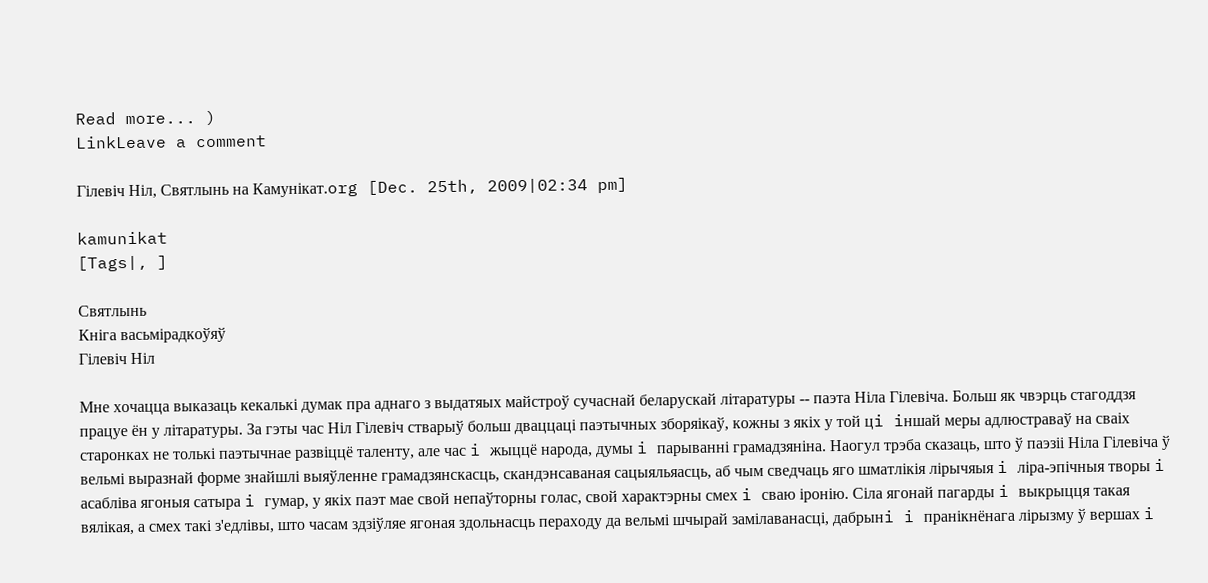Read more... )
LinkLeave a comment

Гiлевiч Нiл, Святлынь на Камунікат.org [Dec. 25th, 2009|02:34 pm]

kamunikat
[Tags|, ]

Святлынь
Кнiга васьмiрадкоўяў
Гiлевiч Нiл

Мне хочацца выказаць кекалькi думак пра аднаго з выдатяых майстроў сучаснай беларускай лiтаратуры -- паэта Нiла Гiлевiча. Больш як чвэрць стагоддзя працуе ён у лiтаратуры. За гэты час Нiл Гiлевiч стварыў больш дваццацi паэтычных зборяiкаў, кожны з якiх у той цi iншай меры адлюстраваў на сваiх старонках не толькi паэтычнае развiццё таленту, але час i жыццё народа, думы i парываннi грамадзянiна. Наогул трэба сказаць, што ў паэзii Нiла Гiлевiча ў вельмi выразнай форме знайшлi выяўленне грамадзянскасць, скандэнсаваная сацыяльяасць, аб чым сведчаць яго шматлiкiя лiрычяыя i лiра-эпiчныя творы i асаблiва ягоныя сатыра i гумар, у якiх паэт мае свой непаўторны голас, свой характэрны смех i сваю iронiю. Сiла ягонай пагарды i выкрыцця такая вялiкая, а смех такi з'едлiвы, што часам здзiўляе ягоная здольнасць пераходу да вельмi шчырай замiлаванасцi, дабрынi i пранiкнёнага лiрызму ў вершах i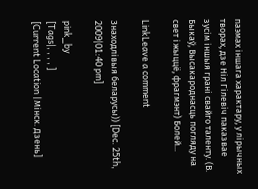паэмах iншага характару, у лiрычных творах, дзе Нiл Гiлевiч паказвае зусiм iншыя гранi свайго таленту. (В. Быкаў, Высакароднасць погляду на свет i жыццё, фрагмэнт) Болей...

LinkLeave a comment

Знаходлівыя беларусы)) [Dec. 25th, 2009|01:40 pm]

pink_by
[Tags|, , , , ]
[Current Location |Мінск. Дзень]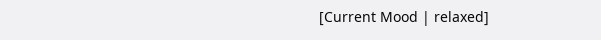[Current Mood | relaxed]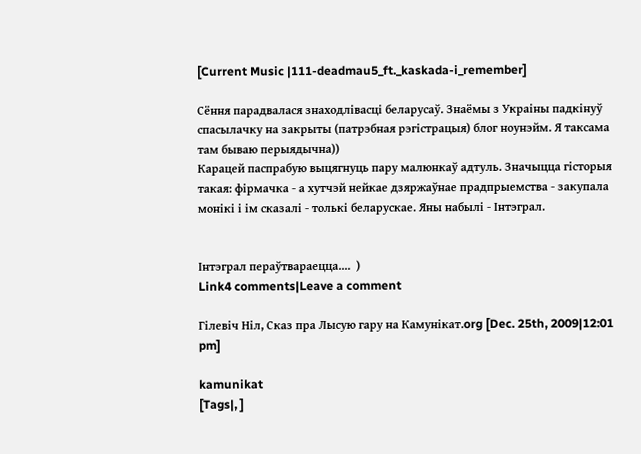[Current Music |111-deadmau5_ft._kaskada-i_remember]

Сёння парадвалася знаходлівасці беларусаў. Знаёмы з Украіны падкінуў спасылачку на закрыты (патрэбная рэгістрацыя) блог ноунэйм. Я таксама там бываю перыядычна))
Карацей паспрабую выцягнуць пару малюнкаў адтуль. Значыцца гісторыя такая: фірмачка - а хутчэй нейкае дзяржаўнае прадпрыемства - закупала монікі і ім сказалі - толькі беларускае. Яны набылі - Інтэграл.


Інтэграл пераўтвараецца....  )
Link4 comments|Leave a comment

Гілевіч Ніл, Сказ пра Лысую гару на Камунікат.org [Dec. 25th, 2009|12:01 pm]

kamunikat
[Tags|, ]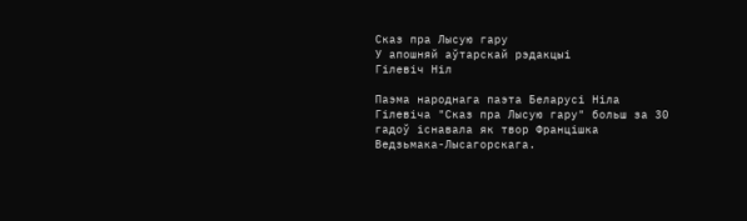Сказ пра Лысую гару
У апошняй аўтарскай рэдакцыі
Гілевіч Ніл

Паэма народнага паэта Беларусі Ніла Гілевіча "Сказ пра Лысую гару" больш за 30 гадоў існавала як твор Францішка Ведзьмака-Лысагорскага.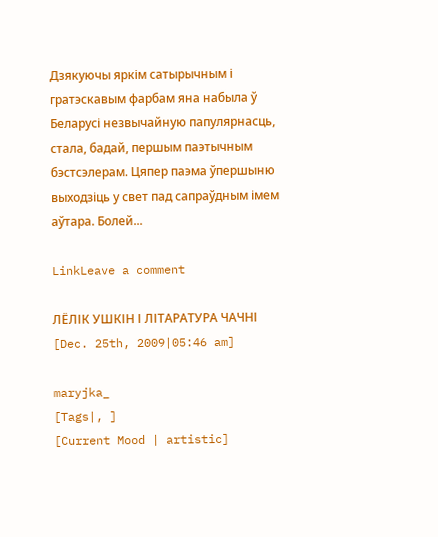Дзякуючы яркім сатырычным і гратэскавым фарбам яна набыла ў Беларусі незвычайную папулярнасць, стала, бадай, першым паэтычным бэстсэлерам. Цяпер паэма ўпершыню выходзіць у свет пад сапраўдным імем аўтара. Болей...

LinkLeave a comment

ЛЁЛІК УШКІН І ЛІТАРАТУРА ЧАЧНІ [Dec. 25th, 2009|05:46 am]

maryjka_
[Tags|, ]
[Current Mood | artistic]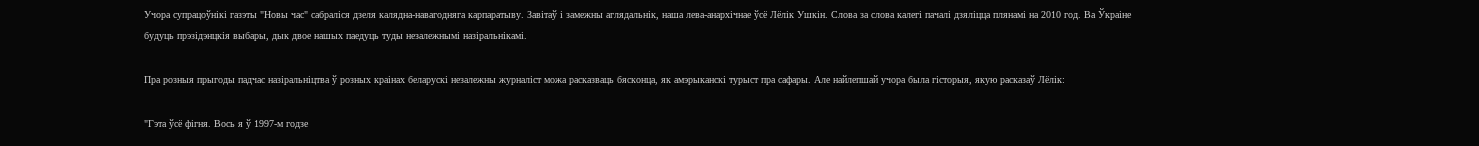Учора супрацоўнікі газэты "Новы час" сабраліся дзеля калядна-навагодняга карпаратыву. Завітаў і замежны аглядальнік, наша лева-анархічнае ўсё Лёлік Ушкін. Слова за слова калегі пачалі дзяліцца плянамі на 2010 год. Ва Ўкраіне будуць прэзідэнцкія выбары, дык двое нашых паедуць туды незалежнымі назіральнікамі.

Пра розныя прыгоды падчас назіральніцтва ў розных краінах беларускі незалежны журналіст можа расказваць бясконца, як амэрыканскі турыст пра сафары. Але найлепшай учора была гісторыя, якую расказаў Лёлік:

"Гэта ўсё фігня. Вось я ў 1997-м годзе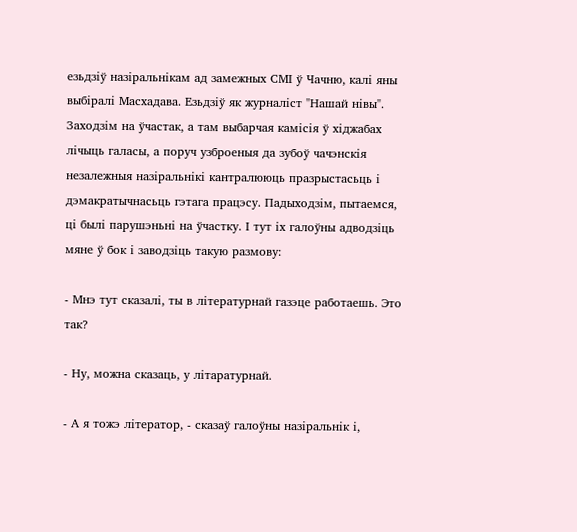езьдзіў назіральнікам ад замежных СМІ ў Чачню, калі яны выбіралі Масхадава. Езьдзіў як журналіст "Нашай нівы". Заходзім на ўчастак, а там выбарчая камісія ў хіджабах лічыць галасы, а поруч узброеныя да зубоў чачэнскія незалежныя назіральнікі кантралююць празрыстасьць і дэмакратычнасьць гэтага працэсу. Падыходзім, пытаемся, ці былі парушэньні на ўчастку. І тут іх галоўны адводзіць мяне ў бок і заводзіць такую размову:

- Мнэ тут сказалі, ты в літературнай газэце работаешь. Это так?

- Ну, можна сказаць, у літаратурнай.

- А я тожэ літератор, - сказаў галоўны назіральнік і,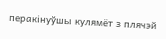перакінуўшы кулямёт з плячэй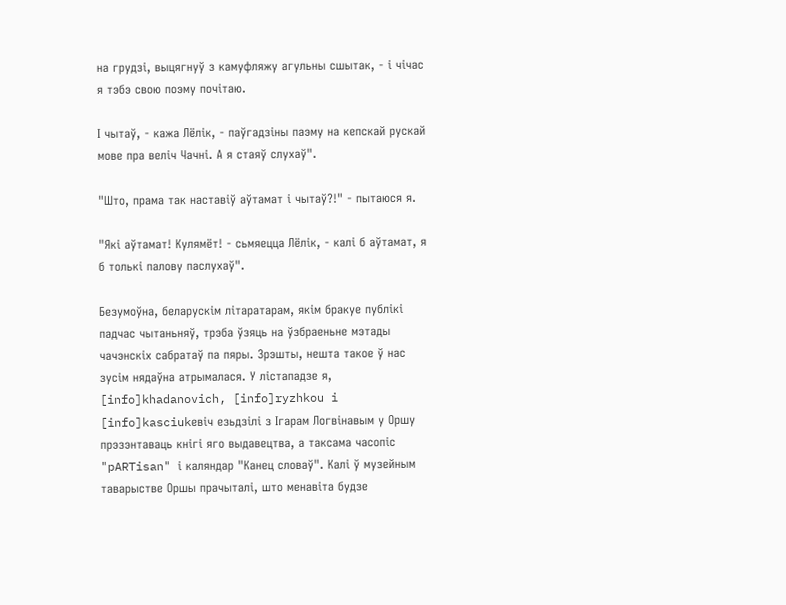на грудзі, выцягнуў з камуфляжу агульны сшытак, - і чічас я тэбэ свою поэму почітаю.

І чытаў, - кажа Лёлік, - паўгадзіны паэму на кепскай рускай мове пра веліч Чачні. А я стаяў слухаў".

"Што, прама так наставіў аўтамат і чытаў?!" - пытаюся я.

"Які аўтамат! Кулямёт! - сьмяецца Лёлік, - калі б аўтамат, я б толькі палову паслухаў".

Безумоўна, беларускім літаратарам, якім бракуе публікі падчас чытаньняў, трэба ўзяць на ўзбраеньне мэтады чачэнскіх сабратаў па пяры. Зрэшты, нешта такое ў нас зусім нядаўна атрымалася. У лістападзе я, [info]khadanovich, [info]ryzhkou i [info]kasciukевіч езьдзілі з Ігарам Логвінавым у Оршу прэзэнтаваць кнігі яго выдавецтва, а таксама часопіс "pARTisan" і каляндар "Канец словаў". Калі ў музейным таварыстве Оршы прачыталі, што менавіта будзе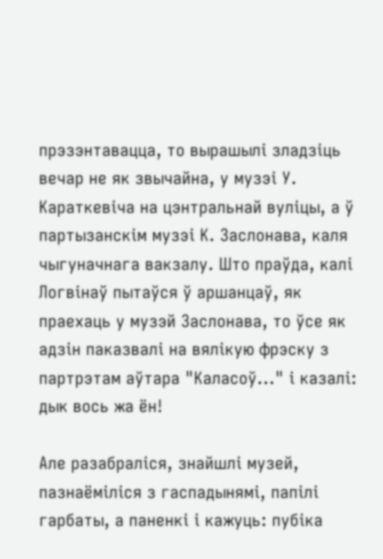прэзэнтавацца, то вырашылі зладзіць вечар не як звычайна, у музэі У. Караткевіча на цэнтральнай вуліцы, а ў партызанскім музэі К. Заслонава, каля чыгуначнага вакзалу. Што праўда, калі Логвінаў пытаўся ў аршанцаў, як праехаць у музэй Заслонава, то ўсе як адзін паказвалі на вялікую фрэску з партрэтам аўтара "Каласоў..." і казалі: дык вось жа ён!

Але разабраліся, знайшлі музей, пазнаёміліся з гаспадынямі, папілі гарбаты, а паненкі і кажуць: пубіка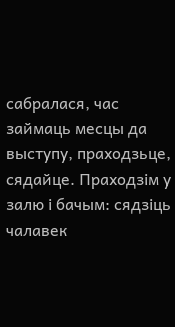сабралася, час займаць месцы да выступу, праходзьце, сядайце. Праходзім у залю і бачым: сядзіць чалавек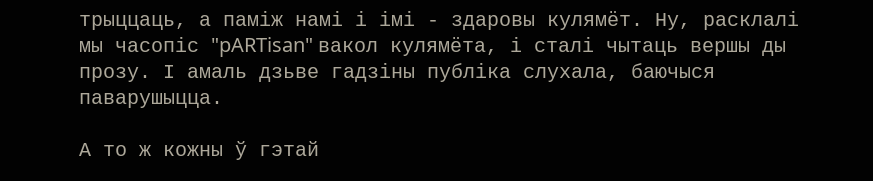трыццаць, а паміж намі і імі - здаровы кулямёт. Ну, расклалі мы часопіс "pARTisan" вакол кулямёта, і сталі чытаць вершы ды прозу. І амаль дзьве гадзіны публіка слухала, баючыся паварушыцца.

А то ж кожны ў гэтай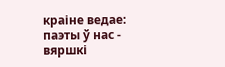краіне ведае: паэты ў нас - вяршкі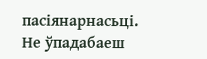пасіянарнасьці. Не ўпадабаеш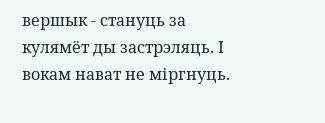вершык - стануць за кулямёт ды застрэляць. І вокам нават не міргнуць.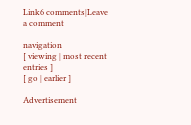Link6 comments|Leave a comment

navigation
[ viewing | most recent entries ]
[ go | earlier ]

Advertisement